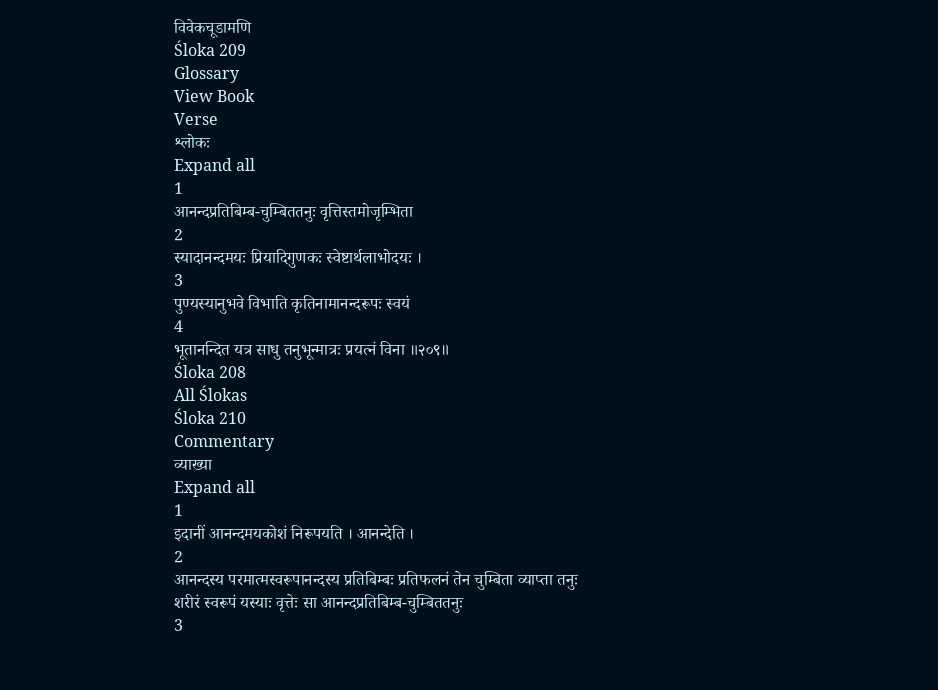विवेकचूडामणि
Śloka 209
Glossary
View Book
Verse
श्लोकः
Expand all
1
आनन्दप्रतिबिम्ब-चुम्बिततनुः वृत्तिस्तमोजृम्भिता
2
स्यादानन्दमयः प्रियादिगुणकः स्वेष्टार्थलाभोदयः ।
3
पुण्यस्यानुभवे विभाति कृतिनामानन्दरूपः स्वयं
4
भूतानन्दित यत्र साधु तनुभून्मात्रः प्रयत्नं विना ॥२०९॥
Śloka 208
All Ślokas
Śloka 210
Commentary
व्याख्या
Expand all
1
इदानीं आनन्दमयकोशं निरूपयति । आनन्देति ।
2
आनन्दस्य परमात्मस्वरूपानन्दस्य प्रतिबिम्बः प्रतिफलनं तेन चुम्बिता व्याप्ता तनुः शरीरं स्वरूपं यस्याः वृत्तेः सा आनन्दप्रतिबिम्ब-चुम्बिततनुः
3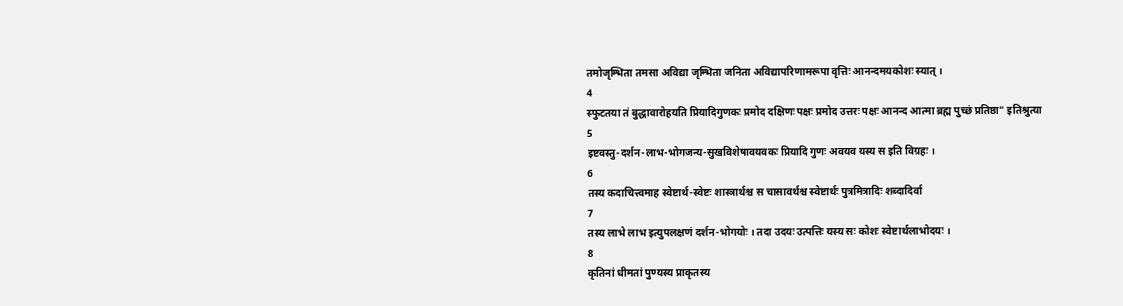तमोजृम्भिता तमसा अविद्या जृम्भिता जनिता अविद्यापरिणामरूपा वृत्तिः आनन्दमयकोशः स्यात् ।
4
स्फुटतया तं बुद्धावारोहयति प्रियादिगुणकः प्रमोद दक्षिणः पक्षः प्रमोद उत्तरः पक्षः आनन्द आत्मा ब्रह्म पुच्छं प्रतिष्ठा" इतिश्रुत्या
5
इष्टवस्तु-दर्शन-लाभ-भोगजन्य-सुखविशेषावयवकः प्रियादि गुणः अवयव यस्य स इति विग्रहः ।
6
तस्य कदाचित्त्वमाह स्वेष्टार्थ-स्वेष्टः शास्त्रार्थश्च स चासावर्थश्च स्वेष्टार्थः पुत्रमित्रादिः शब्दादिर्वा
7
तस्य लाभे लाभ इत्युपलक्षणं दर्शन-भोगयोः । तदा उदयः उत्पत्तिः यस्य सः कोशः स्वेष्टार्थलाभोदयः ।
8
कृतिनां धीमतां पुण्यस्य प्राकृतस्य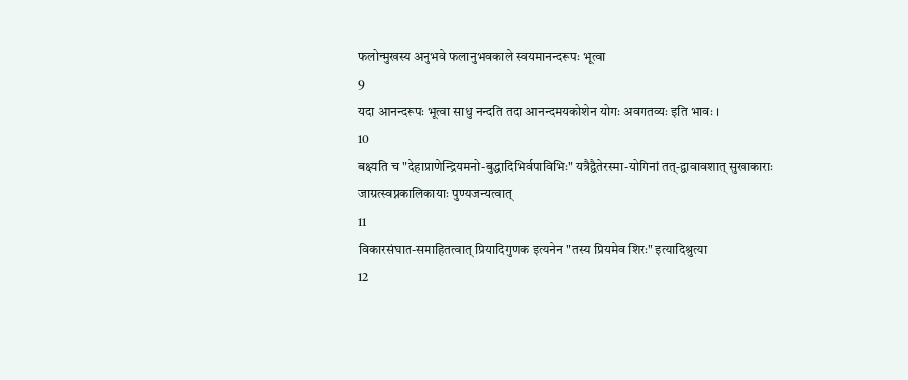फलोन्मुखस्य अनुभवे फलानुभवकाले स्वयमानन्दरूपः भूत्वा
9
यदा आनन्दरूपः भूत्वा साधु नन्दति तदा आनन्दमयकोशेन योगः अवगतव्यः इति भावः ।
10
बक्ष्यति च "देहाप्राणेन्द्रियमनो-बुद्धादिभिर्वपाविभिः" यत्रैद्वैतेरस्मा-योगिनां तत्-द्वावावशात् सुखाकाराः जाग्रत्स्वप्नकालिकायाः पुण्यजन्यत्वात्
11
विकारसंघात-समाहितत्वात् प्रियादिगुणक इत्यनेन "तस्य प्रियमेव शिरः" इत्यादिश्रुत्या
12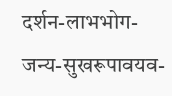दर्शन-लाभभोग-जन्य-सुखरूपावयव-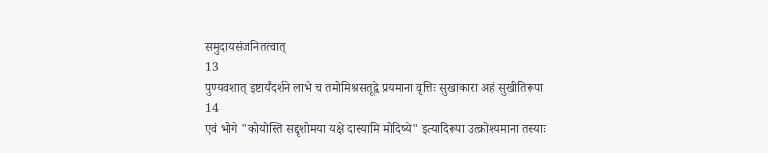समुदायसंजनितत्वात्
13
पुण्यवशात् इष्टार्यंदर्शने लाभे च तमोमिश्रसतूद्वे प्रयमाना वृत्तिः सुखाकारा अहं सुखीतिरूपा
14
एवं भोगे "कोयोस्ति सद्दृशोमया यक्षे दास्यामि मोदिष्ये" इत्यादिरूपा उत्क्रोश्यमाना तस्याः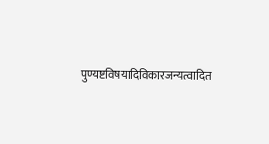पुण्यष्टविषयादिविकारजन्यत्वादित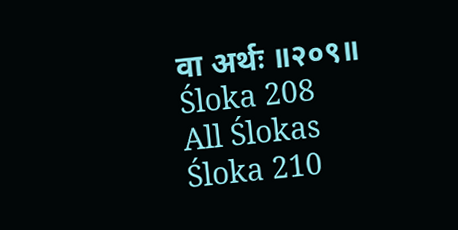वा अर्थः ॥२०९॥
Śloka 208
All Ślokas
Śloka 210